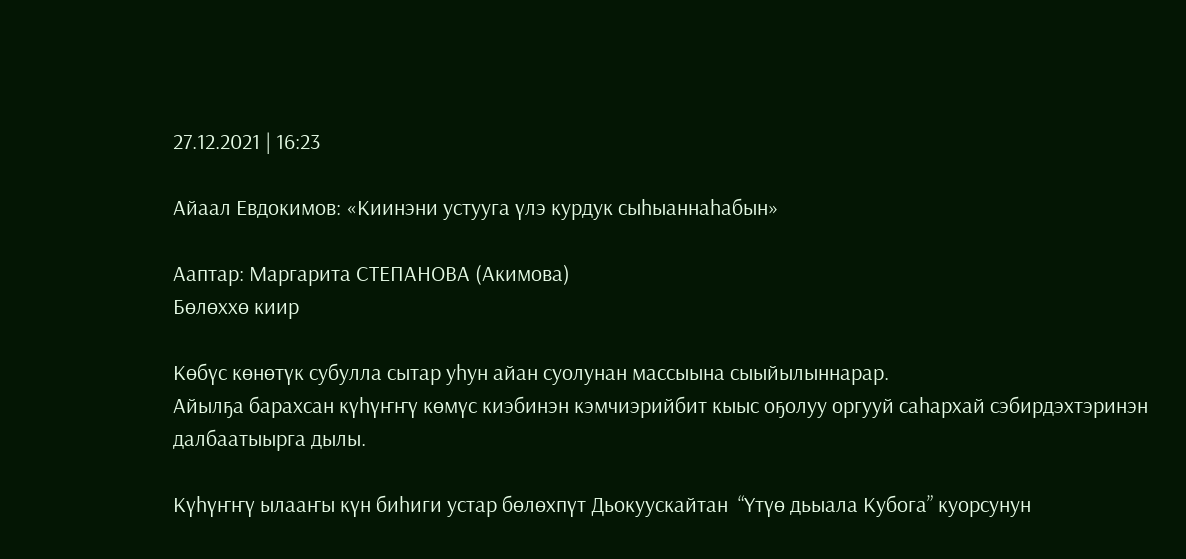27.12.2021 | 16:23

Айаал Евдокимов: «Киинэни устууга үлэ курдук сыһыаннаһабын»

Ааптар: Маргарита СТЕПАНОВА (Акимова)
Бөлөххө киир

Көбүс көнөтүк субулла сытар уһун айан суолунан массыына сыыйылыннарар.
Айылҕа барахсан күһүҥҥү көмүс киэбинэн кэмчиэрийбит кыыс оҕолуу оргууй саһархай сэбирдэхтэринэн далбаатыырга дылы.

Күһүҥҥү ылааҥы күн биһиги устар бөлөхпүт Дьокуускайтан  “Үтүө дьыала Кубога” куорсунун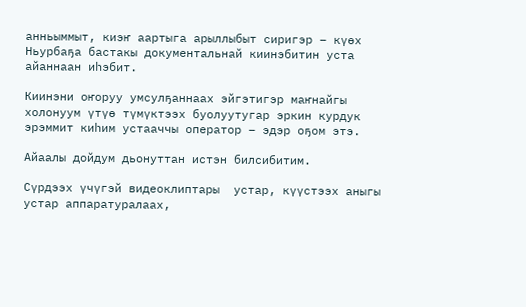анньыммыт, киэҥ аартыга арыллыбыт сиригэр – күөх Ньурбаҕа бастакы документальнай киинэбитин уста айаннаан иһэбит.

Киинэни оҥоруу умсулҕаннаах эйгэтигэр маҥнайгы холонуум үтүө түмүктээх буолуутугар эркин курдук эрэммит киһим устааччы оператор – эдэр оҕом этэ.

Айаалы дойдум дьонуттан истэн билсибитим.

Сүрдээх үчүгэй видеоклиптары  устар, күүстээх аныгы устар аппаратуралаах,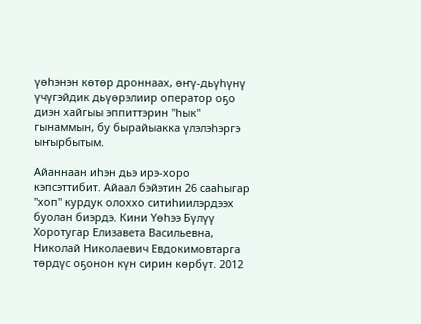үөһэнэн көтөр дроннаах, өҥү-дьүһүнү үчүгэйдик дьүөрэлиир оператор оҕо диэн хайгыы эппиттэрин "һык" гынаммын, бу бырайыакка үлэлэһэргэ ыҥырбытым.

Айаннаан иһэн дьэ ирэ-хоро кэпсэттибит. Айаал бэйэтин 26 сааһыгар "хоп" курдук олоххо ситиһиилэрдээх буолан биэрдэ. Кини Үөһээ Бүлүү Хоротугар Елизавета Васильевна, Николай Николаевич Евдокимовтарга төрдүс оҕонон күн сирин көрбүт. 2012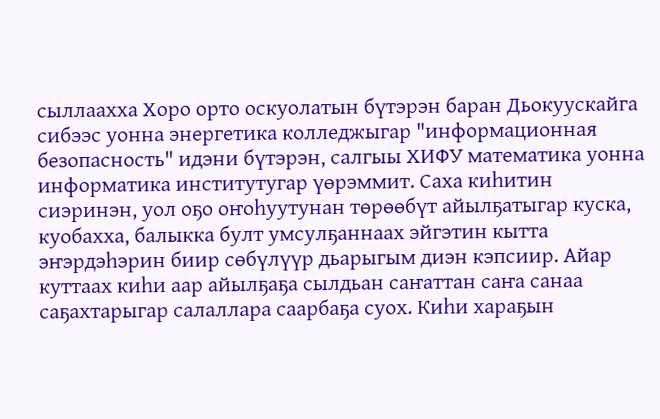сыллаахха Хоро орто оскуолатын бүтэрэн баран Дьокуускайга сибээс уонна энергетика колледжыгар "информационная безопасность" идэни бүтэрэн, салгыы ХИФУ математика уонна информатика институтугар үөрэммит. Саха киһитин сиэринэн, уол оҕо оҥоһуутунан төрөөбүт айылҕатыгар куска, куобахха, балыкка булт умсулҕаннаах эйгэтин кытта эҥэрдэһэрин биир сөбүлүүр дьарыгым диэн кэпсиир. Айар куттаах киһи аар айылҕаҕа сылдьан саҥаттан саҥа санаа саҕахтарыгар салаллара саарбаҕа суох. Киһи хараҕын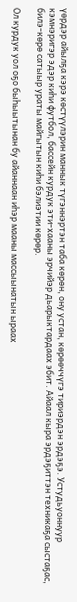үөрдэр айылҕа кэрэ көстүүлэрин маннык түгэннэртэн таба көрөн, ону устан, көрөөччүгэ тириэрдэн эрдэҕэ. Устудьуоннуур кэмнэригэр эдэр киһи футбол, бассейн курдук эти-хааны эрчийэр дьарыктардаах эбит. Айаал кыра эрдэҕиттэн техникаҕа сыстаҕас, билэ-көрө сатыыр ураты майгытын киһи бэлиэтии көрөр.

Ол курдук уол оҕо быһыытынан бу айаннаан иһэр мааны массыынатын ыраах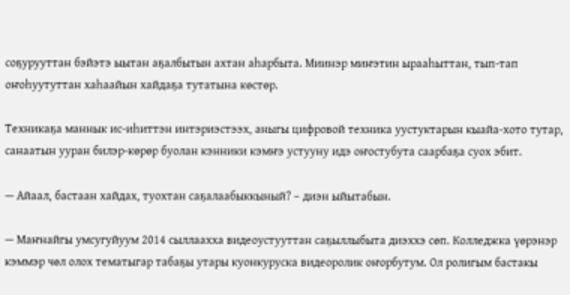соҕурууттан бэйэтэ ыытан аҕалбытын ахтан аһарбыта. Миинэр миҥэтин ырааһыттан, тып-тап оҥоһуутуттан хаһаайын хайдаҕа тутатына көстөр.

Техникаҕа маннык ис-иһиттэн интэриэстээх, аныгы цифровой техника уустуктарын кыайа-хото тутар, санаатын ууран билэр-көрөр буолан кэнники кэмҥэ устууну идэ оҥостубута саарбаҕа суох эбит.

— Айаал, бастаан хайдах, туохтан саҕалаабыккыный? – диэн ыйытабын.

— Маҥнайгы умсугуйуум 2014 сыллаахха видеоустууттан саҕыллыбыта диэххэ сөп. Колледжка үөрэнэр кэммэр чөл олох тематыгар табаҕы утары куонкуруска видеоролик оҥорбутум. Ол ролигым бастакы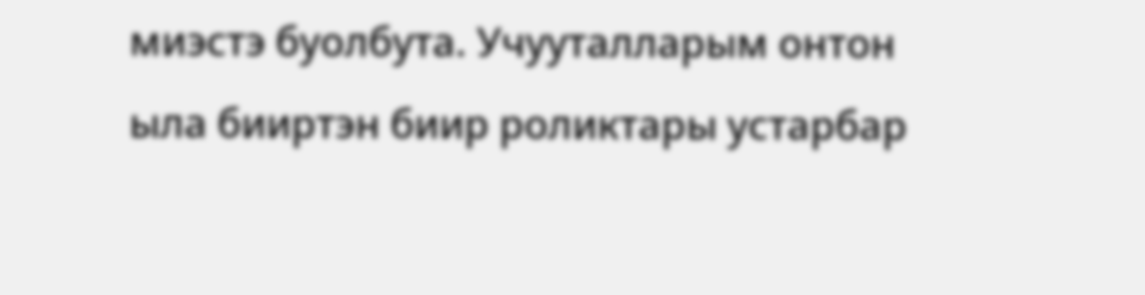миэстэ буолбута. Учууталларым онтон ыла бииртэн биир роликтары устарбар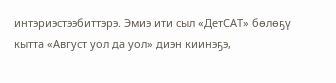интэриэстээбиттэрэ. Эмиэ ити сыл «ДетСАТ» бөлөҕү кытта «Август уол да уол» диэн киинэҕэ,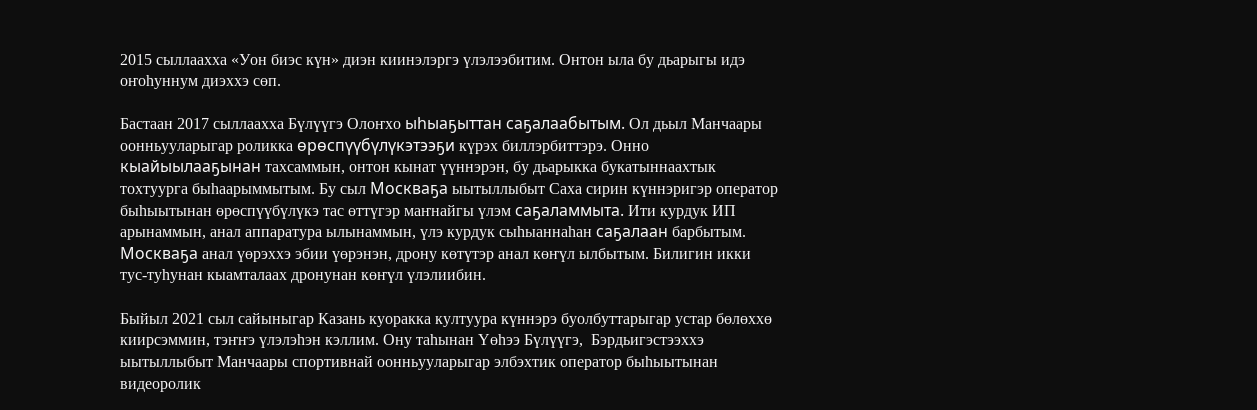2015 сыллаахха «Уон биэс күн» диэн киинэлэргэ үлэлээбитим. Онтон ыла бу дьарыгы идэ оҥоһуннум диэххэ сөп.

Бастаан 2017 сыллаахха Бүлүүгэ Олоҥхо ыһыаҕыттан саҕалаабытым. Ол дьыл Манчаары оонньууларыгар роликка өрөспүүбүлүкэтээҕи күрэх биллэрбиттэрэ. Онно кыайыылааҕынан тахсаммын, онтон кынат үүннэрэн, бу дьарыкка букатыннаахтык тохтуурга быһаарыммытым. Бу сыл Москваҕа ыытыллыбыт Саха сирин күннэригэр оператор быһыытынан өрөспүүбүлүкэ тас өттүгэр маҥнайгы үлэм саҕаламмыта. Ити курдук ИП арынаммын, анал аппаратура ылынаммын, үлэ курдук сыһыаннаһан саҕалаан барбытым. Москваҕа анал үөрэххэ эбии үөрэнэн, дрону көтүтэр анал көҥүл ылбытым. Билигин икки тус-туһунан кыамталаах дронунан көҥүл үлэлиибин.

Быйыл 2021 сыл сайыныгар Казань куоракка култуура күннэрэ буолбуттарыгар устар бөлөххө киирсэммин, тэҥҥэ үлэлэһэн кэллим. Ону таһынан Үөһээ Бүлүүгэ,  Бэрдьигэстээххэ ыытыллыбыт Манчаары спортивнай оонньууларыгар элбэхтик оператор быһыытынан видеоролик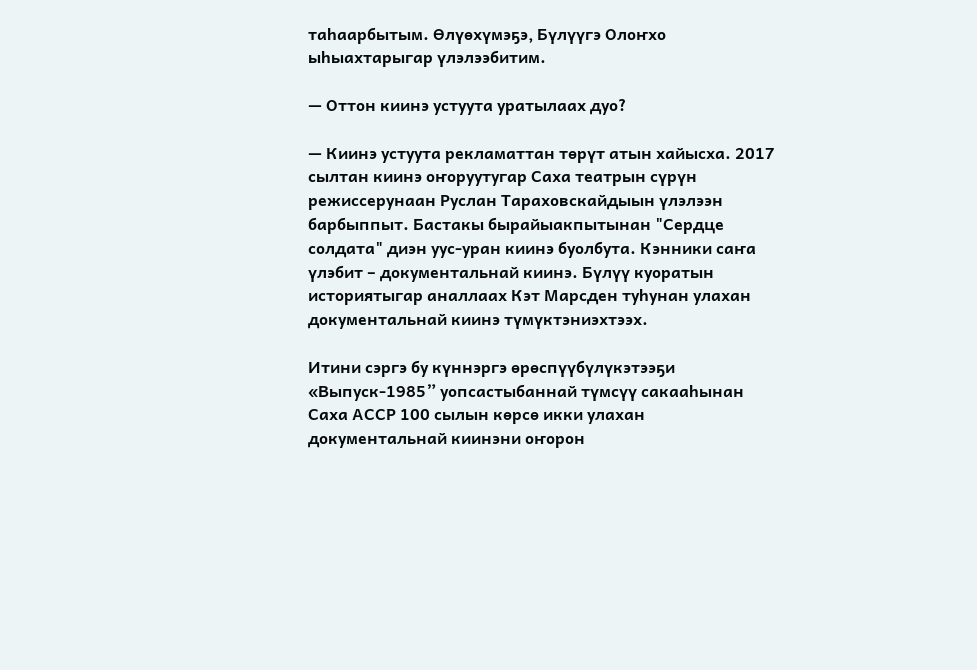таһаарбытым. Өлүөхүмэҕэ, Бүлүүгэ Олоҥхо ыһыахтарыгар үлэлээбитим.

— Оттон киинэ устуута уратылаах дуо?

— Киинэ устуута рекламаттан төрүт атын хайысха. 2017 сылтан киинэ оҥоруутугар Саха театрын сүрүн режиссерунаан Руслан Тараховскайдыын үлэлээн барбыппыт. Бастакы бырайыакпытынан "Сердце солдата" диэн уус-уран киинэ буолбута. Кэнники саҥа үлэбит – документальнай киинэ. Бүлүү куоратын историятыгар аналлаах Кэт Марсден туһунан улахан документальнай киинэ түмүктэниэхтээх.

Итини сэргэ бу күннэргэ өрөспүүбүлүкэтээҕи «Выпуск-1985” уопсастыбаннай түмсүү сакааһынан Саха АССР 100 сылын көрсө икки улахан документальнай киинэни оҥорон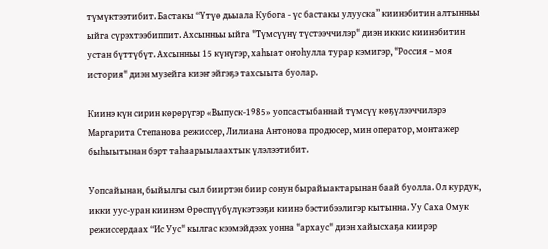түмүктээтибит. Бастакы “Үтүө дьыала Кубога - үс бастакы улууска” киинэбитин алтынньы ыйга сүрэхтээбиппит. Ахсынньы ыйга "Түмсүүнү түстээччилэр" диэн иккис киинэбитин устан бүттүбүт. Ахсынньы 15 күнүгэр, хаһыат оҥоһулла турар кэмигэр, "Россия – моя история" диэн музейга киэҥ эйгэҕэ тахсыыта буолар.

Киинэ күн сирин көрөрүгэр «Выпуск-1985» уопсастыбаннай түмсүү көҕүлээччилэрэ Маргарита Степанова режиссер, Лилиана Антонова продюсер, мин оператор, монтажер быһыытынан бэрт таһаарыылаахтык үлэлээтибит.

Уопсайынан, быйылгы сыл бииртэн биир сонун бырайыактарынан баай буолла. Ол курдук, икки уус-уран киинэм Өрөспүүбүлүкэтээҕи киинэ бэстибээлигэр кытынна. Уу Саха Омук режиссердаах “Ис Уус" кылгас кээмэйдээх уонна "архаус" диэн хайысхаҕа киирэр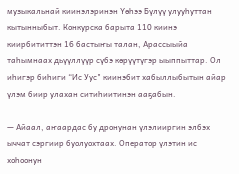музыкальнай киинэлэринэн Үөһээ Бүлүү улууһуттан кытынныбыт. Конкурска барыта 110 киинэ киирбититтэн 16 бастыҥы талан, Арассыыйа таһымнаах дьүүллүүр сүбэ көрүүтүгэр ыыппыттар. Ол иһигэр биһиги “Ис Уус" киинэбит хабыллыбытын айар үлэм биир улахан ситиһиитинэн ааҕабын.

— Айаал, аҥаардас бу дронунан үлэлииргин элбэх ыччат сэргиир буолуохтаах. Оператор үлэтин ис хоһоонун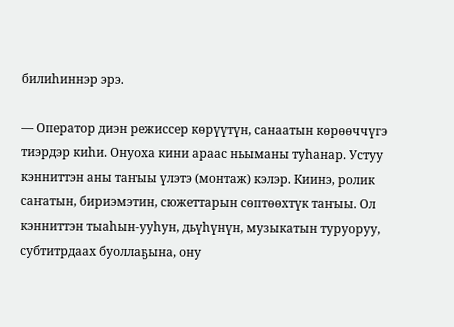билиһиннэр эрэ.

— Оператор диэн режиссер көрүүтүн, санаатын көрөөччүгэ тиэрдэр киһи. Онуоха кини араас ньыманы туһанар. Устуу кэнниттэн аны таҥыы үлэтэ (монтаж) кэлэр. Киинэ, ролик саҥатын, бириэмэтин, сюжеттарын сөптөөхтүк таҥыы. Ол кэнниттэн тыаһын-ууһун, дьүһүнүн, музыкатын туруоруу, субтитрдаах буоллаҕына, ону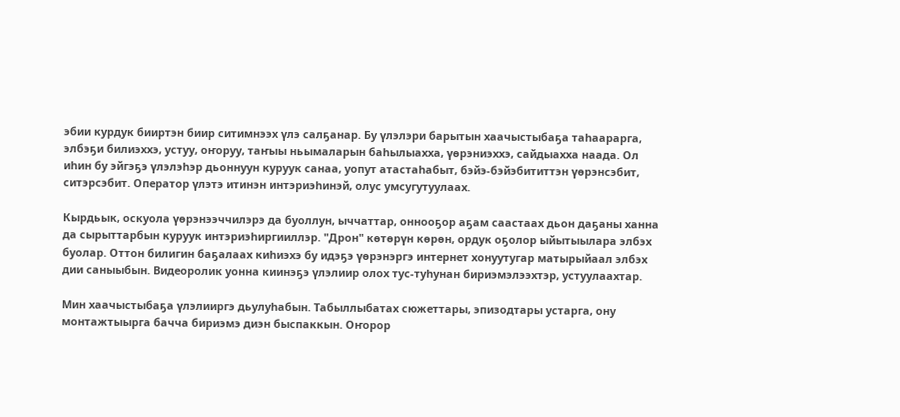эбии курдук бииртэн биир ситимнээх үлэ салҕанар. Бу үлэлэри барытын хаачыстыбаҕа таһаарарга, элбэҕи билиэххэ, устуу, оҥоруу, таҥыы ньымаларын баһылыахха, үөрэниэххэ, сайдыахха наада. Ол иһин бу эйгэҕэ үлэлэһэр дьоннуун куруук санаа, уопут атастаһабыт, бэйэ-бэйэбититтэн үөрэнсэбит, ситэрсэбит. Оператор үлэтэ итинэн интэриэһинэй, олус умсугутуулаах.

Кырдьык, оскуола үөрэнээччилэрэ да буоллун, ыччаттар, оннооҕор аҕам саастаах дьон даҕаны ханна да сырыттарбын куруук интэриэһиргииллэр. "Дрон" көтөрүн көрөн, ордук оҕолор ыйытыылара элбэх буолар. Оттон билигин баҕалаах киһиэхэ бу идэҕэ үөрэнэргэ интернет хонуутугар матырыйаал элбэх дии саныыбын. Видеоролик уонна киинэҕэ үлэлиир олох тус-туһунан бириэмэлээхтэр, устуулаахтар.

Мин хаачыстыбаҕа үлэлииргэ дьулуһабын. Табыллыбатах сюжеттары, эпизодтары устарга, ону монтажтыырга бачча бириэмэ диэн быспаккын. Оҥорор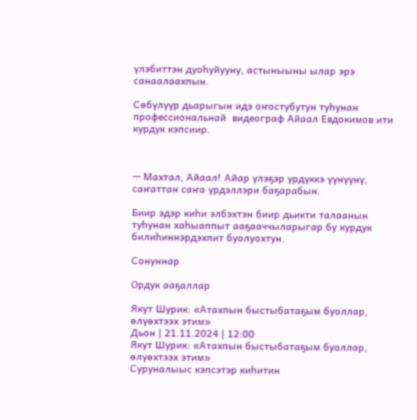үлэбиттэн дуоһуйууну, астыныыны ылар эрэ санаалаахпын.

Сөбүлүүр дьарыгын идэ оҥостубутун туһунан профессиональнай  видеограф Айаал Евдокимов ити курдук кэпсиир.



— Махтал, Айаал! Айар үлэҕэр үрдүккэ үүнүүнү, саҥаттан саҥа үрдэллэри баҕарабын.

Биир эдэр киһи элбэхтэн биир дьикти талаанын туһунан хаһыаппыт ааҕааччыларыгар бу курдук билиһиннэрдэхпит буолуохтун.

Сонуннар

Ордук ааҕаллар

Якут Шурик: «Атахпын быстыбатаҕым буоллар, өлүөхтээх этим»
Дьон | 21.11.2024 | 12:00
Якут Шурик: «Атахпын быстыбатаҕым буоллар, өлүөхтээх этим»
Суруналыыс кэпсэтэр киһитин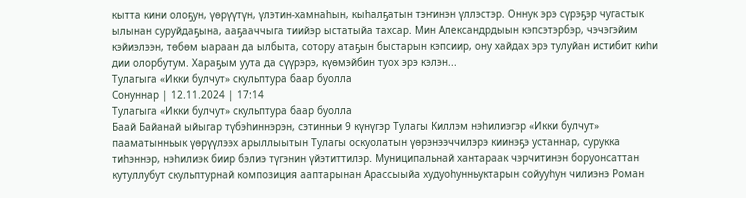кытта кини олоҕун, үөрүүтүн, үлэтин-хамнаһын, кыһалҕатын тэҥинэн үллэстэр. Оннук эрэ сүрэҕэр чугастык ылынан суруйдаҕына, ааҕааччыга тиийэр ыстатыйа тахсар. Мин Александрдыын кэпсэтэрбэр, чэчэгэйим кэйиэлээн, төбөм ыараан да ылбыта, сотору атаҕын быстарын кэпсиир, ону хайдах эрэ тулуйан истибит киһи дии олорбутум. Хараҕым уута да сүүрэрэ, күөмэйбин туох эрэ кэлэн...
Тулагыга «Икки булчут» скульптура баар буолла
Сонуннар | 12.11.2024 | 17:14
Тулагыга «Икки булчут» скульптура баар буолла
Баай Байанай ыйыгар түбэһиннэрэн, сэтинньи 9 күнүгэр Тулагы Киллэм нэһилиэгэр «Икки булчут» пааматынньык үөрүүлээх арыллыытын Тулагы оскуолатын үөрэнээччилэрэ киинэҕэ устаннар, сурукка тиһэннэр, нэһилиэк биир бэлиэ түгэнин үйэтиттилэр. Муниципальнай хантараак чэрчитинэн боруонсаттан кутуллубут скульптурнай композиция ааптарынан Арассыыйа худуоһунньуктарын сойууһун чилиэнэ Роман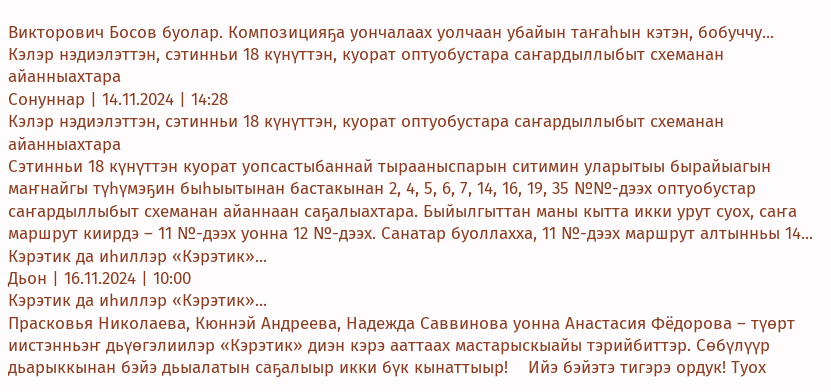Викторович Босов буолар. Композицияҕа уончалаах уолчаан убайын таҥаһын кэтэн, бобуччу...
Кэлэр нэдиэлэттэн, сэтинньи 18 күнүттэн, куорат оптуобустара саҥардыллыбыт схеманан айанныахтара
Сонуннар | 14.11.2024 | 14:28
Кэлэр нэдиэлэттэн, сэтинньи 18 күнүттэн, куорат оптуобустара саҥардыллыбыт схеманан айанныахтара
Сэтинньи 18 күнүттэн куорат уопсастыбаннай тырааныспарын ситимин уларытыы бырайыагын маҥнайгы түһүмэҕин быһыытынан бастакынан 2, 4, 5, 6, 7, 14, 16, 19, 35 №№-дээх оптуобустар саҥардыллыбыт схеманан айаннаан саҕалыахтара. Быйылгыттан маны кытта икки урут суох, саҥа маршрут киирдэ – 11 №-дээх уонна 12 №-дээх. Санатар буоллахха, 11 №-дээх маршрут алтынньы 14...
Кэрэтик да иһиллэр «Кэрэтик»...
Дьон | 16.11.2024 | 10:00
Кэрэтик да иһиллэр «Кэрэтик»...
Прасковья Николаева, Кюннэй Андреева, Надежда Саввинова уонна Анастасия Фёдорова – түөрт иистэнньэҥ дьүөгэлиилэр «Кэрэтик» диэн кэрэ ааттаах мастарыскыайы тэрийбиттэр. Сөбүлүүр дьарыккынан бэйэ дьыалатын саҕалыыр икки бүк кынаттыыр!    Ийэ бэйэтэ тигэрэ ордук! Туох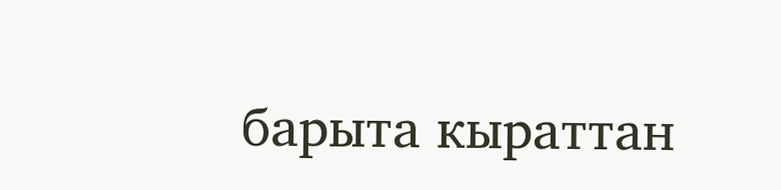барыта кыраттан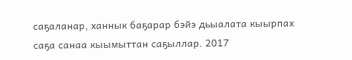саҕаланар, ханнык баҕарар бэйэ дьыалата кыырпах саҕа санаа кыымыттан саҕыллар. 2017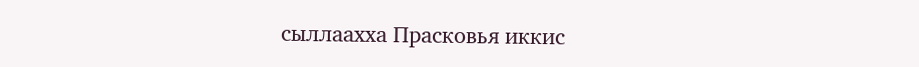сыллаахха Прасковья иккис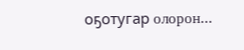оҕотугар олорон...